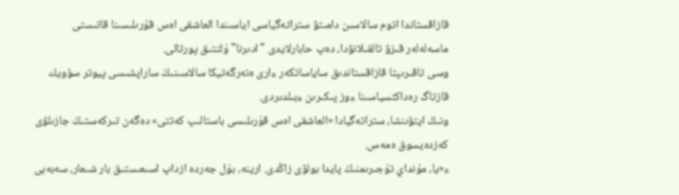قازاقستاندا اتوم سالاسىن دامىتۋ ستراتەگياسى اياسىندا العاشقى اەس قۇرىلىسىنا قاتىستى ماسەلەلەر قىزۋ تالقىلانۋدا، دەپ حابارلايدى "ادىرنا" ۇلتتىق پورتالى.
وسى تاقىرىپتا قازاقستاندىق ساياساتكەر ءارى ەنەرگەتيكا سالاسىنىڭ ساراپشىسى پيوتر سۆويك قازتاگ رەداكتسياسىنا ءوز پىكىرىن ءبىلدىردى.
ونىڭ ايتۋىنشا، ستراتەگيادا «العاشقى اەس قۇرىلىسى باستالىپ كەتتى» دەگەن تىركەستىڭ جازىلۋى كەزدەيسوق ەمەس.
ء«يا، مۇنداي تۇجىرىمنىڭ پايدا بولۋى زاڭدى. ارينە، بۇل جەردە ازداپ اسىعىستىق بار شىعار، سەبەبى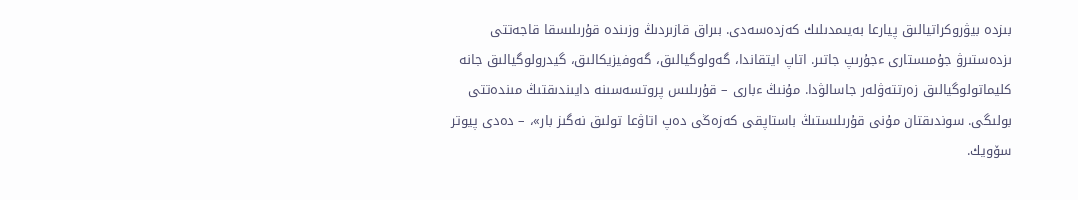بىزدە بيۋروكراتيالىق پيارعا بەيىمدىلىك كەزدەسەدى. بىراق قازىردىڭ وزىندە قۇرىلىسقا قاجەتتى ىزدەستىرۋ جۇمىستارى ءجۇرىپ جاتىر. اتاپ ايتقاندا، گەولوگيالىق، گەوفيزيكالىق، گيدرولوگيالىق جانە كليماتولوگيالىق زەرتتەۋلەر جاسالۋدا. مۇنىڭ ءبارى – قۇرىلىس پروتسەسىنە دايىندىقتىڭ مىندەتتى بولىگى. سوندىقتان مۇنى قۇرىلىستىڭ باستاپقى كەزەڭى دەپ اتاۋعا تولىق نەگىز بار»، – دەدى پيوتر سۆويك.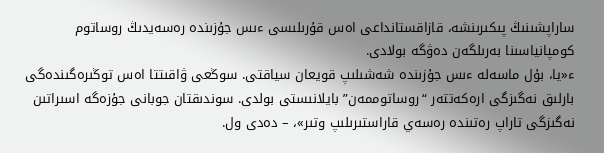ساراپشىنىڭ پىكىرىنشە، قازاقستانداعى اەس قۇرىلىسى ءىس جۇزىندە رەسەيدىڭ روساتوم كومپانياسىنا بەرىلگەن دەۋگە بولادى.
ء«يا، بۇل ماسەلە ءىس جۇزىندە شەشىلىپ قويعان سياقتى. سوڭعى ۋاقىتتا اەس توڭىرەگىندەگى بارلىق نەگىزگى ارەكەتتەر “روساتوممەن” بايلانىستى بولدى. سوندىقتان جوبانى جۇزەگە اسىراتىن نەگىزگى تاراپ رەتىندە رەسەي قاراستىرىلىپ وتىر»، – دەدى ول.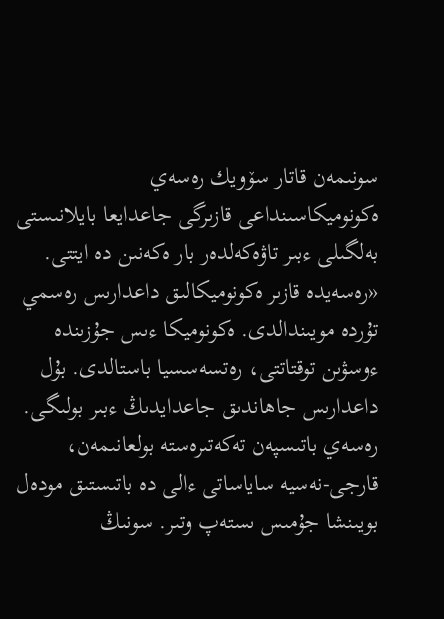سونىمەن قاتار سۆويك رەسەي ەكونوميكاسىنداعى قازىرگى جاعدايعا بايلانىستى بەلگىلى ءبىر تاۋەكەلدەر بار ەكەنىن دە ايتتى.
«رەسەيدە قازىر ەكونوميكالىق داعدارىس رەسمي تۇردە مويىندالدى. ەكونوميكا ءىس جۇزىندە ءوسۋىن توقتاتتى، رەتسەسسيا باستالدى. بۇل داعدارىس جاھاندىق جاعدايدىڭ ءبىر بولىگى. رەسەي باتىسپەن تەكەتىرەستە بولعانىمەن، قارجى-نەسيە ساياساتى ءالى دە باتىستىق مودەل بويىنشا جۇمىس ىستەپ وتىر. سونىڭ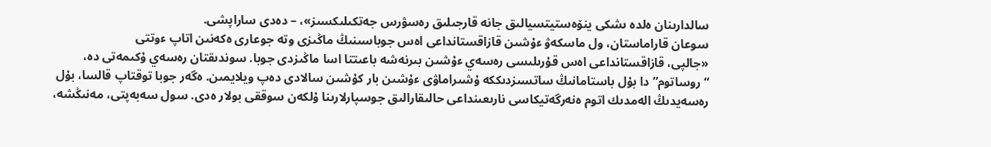سالدارىنان ەلدە ىشكى ينۆەستيتسيالىق جانە قارجىلىق رەسۋرس جەتكىلىكسىز»، – دەدى ساراپشى.
سوعان قاراماستان، ول ماسكەۋ ءۇشىن قازاقستانداعى اەس جوباسىنىڭ ماڭىزى وتە جوعارى ەكەنىن اتاپ ءوتتى
«جالپى، قازاقستانداعى اەس قۇرىلىسى رەسەي ءۇشىن بىرنەشە باعىتتا اسا ماڭىزدى جوبا. سوندىقتان رەسەي ۇكىمەتى دە، “روساتوم” دا بۇل باستامانىڭ ساتسىزدىككە ۇشىراماۋى ءۇشىن بار كۇشىن سالادى دەپ ويلايمىن. ەگەر جوبا توقتاپ قالسا، بۇل رەسەيدىڭ الەمدىك اتوم ەنەرگەتيكاسى نارىعىنداعى حالىقارالىق جوسپارلارىنا ۇلكەن سوققى بولار ەدى. سول سەبەپتى، مەنىڭشە،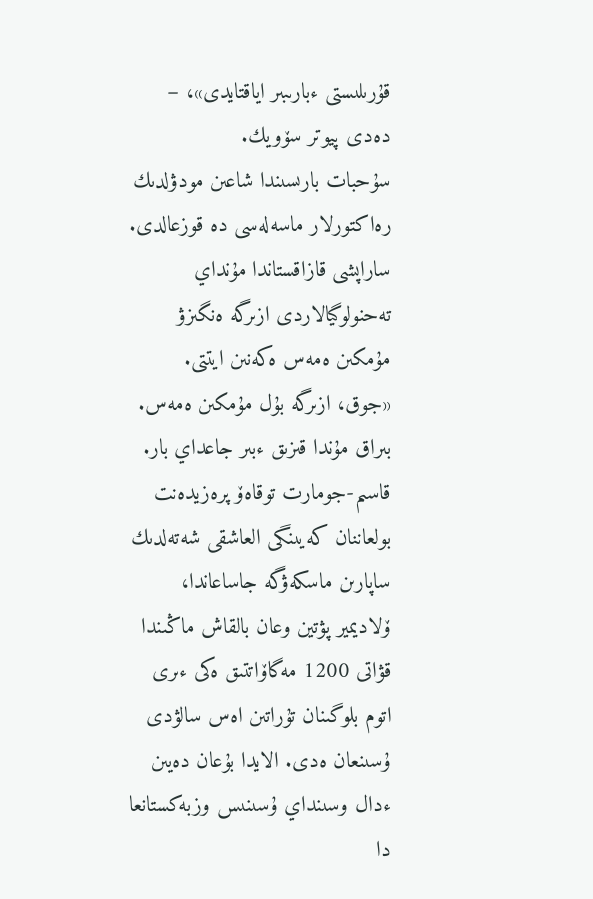قۇرىلىستى ءبارىبىر اياقتايدى»، – دەدى پيوتر سۆويك.
سۇحبات بارىسىندا شاعىن مودۋلدىك رەاكتورلار ماسەلەسى دە قوزعالدى. ساراپشى قازاقستاندا مۇنداي تەحنولوگيالاردى ازىرگە ەنگىزۋ مۇمكىن ەمەس ەكەنىن ايتتى.
«جوق، ازىرگە بۇل مۇمكىن ەمەس. بىراق مۇندا قىزىق ءبىر جاعداي بار. قاسىم-جومارت توقاەۆ پرەزيدەنت بولعاننان كەيىنگى العاشقى شەتەلدىك ساپارىن ماسكەۋگە جاساعاندا، ۆلاديمير پۋتين وعان بالقاش ماڭىندا قۋاتى 1200 مەگاۆاتتىق ەكى ءىرى اتوم بلوگىنان تۇراتىن اەس سالۋدى ۇسىنعان ەدى. الايدا بۇعان دەيىن ءدال وسىنداي ۇسىنىس وزبەكستانعا دا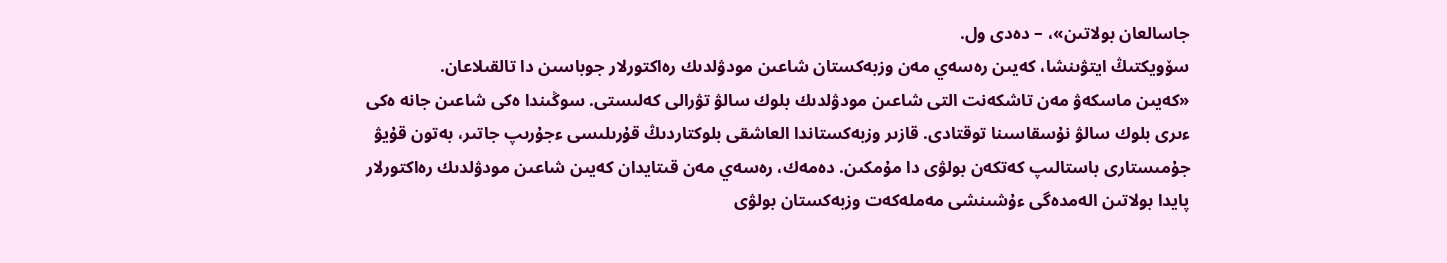جاسالعان بولاتىن»، – دەدى ول.
سۆويكتىڭ ايتۋىنشا، كەيىن رەسەي مەن وزبەكستان شاعىن مودۋلدىك رەاكتورلار جوباسىن دا تالقىلاعان.
«كەيىن ماسكەۋ مەن تاشكەنت التى شاعىن مودۋلدىك بلوك سالۋ تۋرالى كەلىستى. سوڭىندا ەكى شاعىن جانە ەكى ءىرى بلوك سالۋ نۇسقاسىنا توقتادى. قازىر وزبەكستاندا العاشقى بلوكتاردىڭ قۇرىلىسى ءجۇرىپ جاتىر، بەتون قۇيۋ جۇمىستارى باستالىپ كەتكەن بولۋى دا مۇمكىن. دەمەك، رەسەي مەن قىتايدان كەيىن شاعىن مودۋلدىك رەاكتورلار پايدا بولاتىن الەمدەگى ءۇشىنشى مەملەكەت وزبەكستان بولۋى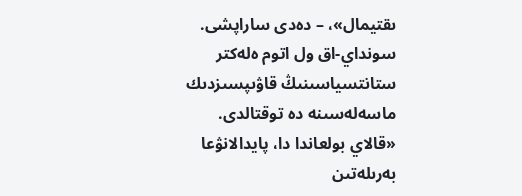ىقتيمال»، – دەدى ساراپشى.
سونداي-اق ول اتوم ەلەكتر ستانتسياسىنىڭ قاۋىپسىزدىك ماسەلەسىنە دە توقتالدى.
«قالاي بولعاندا دا، پايدالانۋعا بەرىلەتىن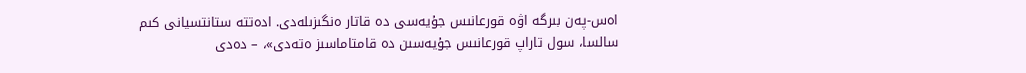اەس-پەن بىرگە اۋە قورعانىس جۇيەسى دە قاتار ەنگىزىلەدى. ادەتتە ستانتسيانى كىم سالسا، سول تاراپ قورعانىس جۇيەسىن دە قامتاماسىز ەتەدى»، – دەدى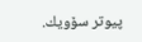پيوتر سۆويك.